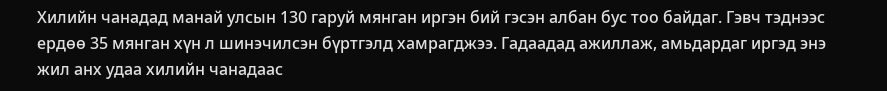Хилийн чанадад манай улсын 130 гаруй мянган иргэн бий гэсэн албан бус тоо байдаг. Гэвч тэднээс ердөө 35 мянган хүн л шинэчилсэн бүртгэлд хамрагджээ. Гадаадад ажиллаж, амьдардаг иргэд энэ жил анх удаа хилийн чанадаас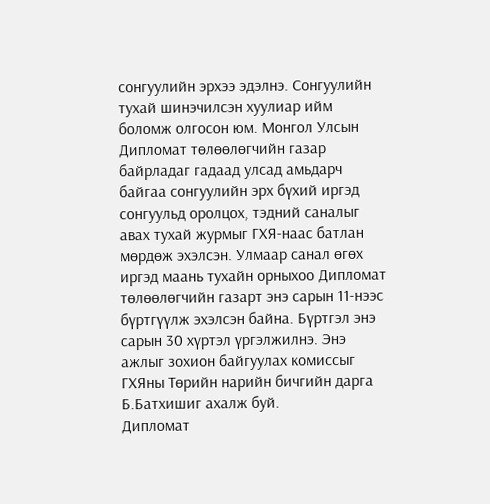сонгуулийн эрхээ эдэлнэ. Сонгуулийн тухай шинэчилсэн хуулиар ийм боломж олгосон юм. Монгол Улсын Дипломат төлөөлөгчийн газар байрладаг гадаад улсад амьдарч байгаа сонгуулийн эрх бүхий иргэд сонгуульд оролцох, тэдний саналыг авах тухай журмыг ГХЯ-наас батлан мөрдөж эхэлсэн. Улмаар санал өгөх иргэд маань тухайн орныхоо Дипломат төлөөлөгчийн газарт энэ сарын 11-нээс бүртгүүлж эхэлсэн байна. Бүртгэл энэ сарын 30 хүртэл үргэлжилнэ. Энэ ажлыг зохион байгуулах комиссыг ГХЯны Төрийн нарийн бичгийн дарга Б.Батхишиг ахалж буй.
Дипломат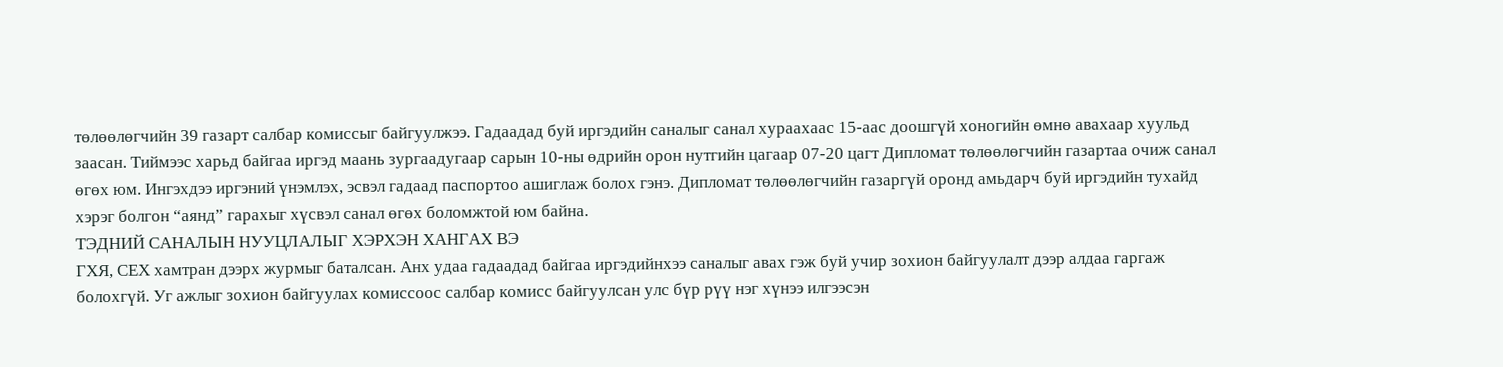төлөөлөгчийн 39 газарт салбар комиссыг байгуулжээ. Гадаадад буй иргэдийн саналыг санал хураахаас 15-аас доошгүй хоногийн өмнө авахаар хуульд заасан. Тиймээс харьд байгаа иргэд маань зургаадугаар сарын 10-ны өдрийн орон нутгийн цагаар 07-20 цагт Дипломат төлөөлөгчийн газартаа очиж санал өгөх юм. Ингэхдээ иргэний үнэмлэх, эсвэл гадаад паспортоо ашиглаж болох гэнэ. Дипломат төлөөлөгчийн газаргүй оронд амьдарч буй иргэдийн тухайд хэрэг болгон “аянд” гарахыг хүсвэл санал өгөх боломжтой юм байна.
ТЭДНИЙ САНАЛЫН НУУЦЛАЛЫГ ХЭРХЭН ХАНГАХ ВЭ
ГХЯ, СЕХ хамтран дээрх журмыг баталсан. Анх удаа гадаадад байгаа иргэдийнхээ саналыг авах гэж буй учир зохион байгуулалт дээр алдаа гаргаж болохгүй. Уг ажлыг зохион байгуулах комиссоос салбар комисс байгуулсан улс бүр рүү нэг хүнээ илгээсэн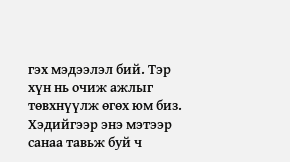гэх мэдээлэл бий. Тэр хүн нь очиж ажлыг төвхнүүлж өгөх юм биз. Хэдийгээр энэ мэтээр санаа тавьж буй ч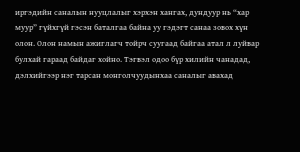иргэдийн саналын нууцлалыг хэрхэн хангах, дундуур нь “хар муур” гүйхгүй гэсэн баталгаа байна уу гэдэгт санаа зовох хүн олон. Олон намын ажиглагч тойрч суугаад байгаа атал л луйвар булхай гараад байдаг хойно. Тэгвэл одоо бүр хилийн чанадад, дэлхийгээр нэг тарсан монголчуудынхаа саналыг авахад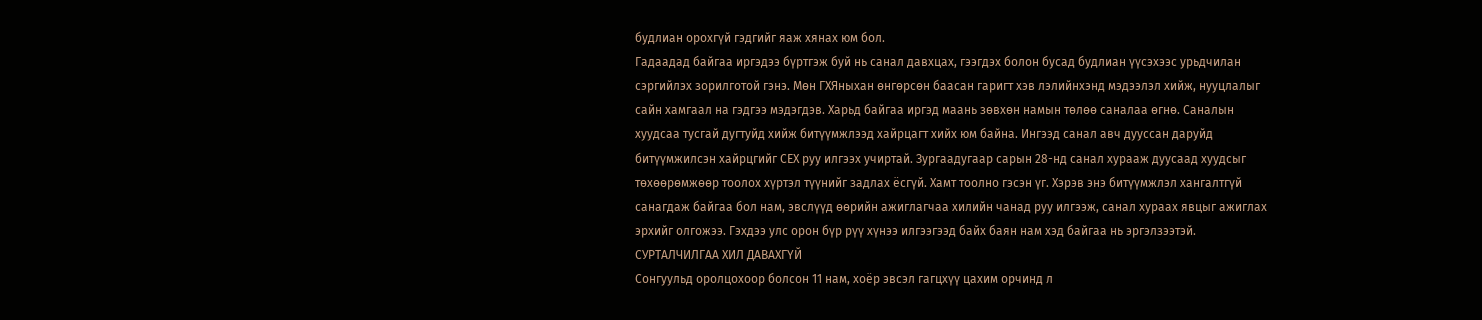будлиан орохгүй гэдгийг яаж хянах юм бол.
Гадаадад байгаа иргэдээ бүртгэж буй нь санал давхцах, гээгдэх болон бусад будлиан үүсэхээс урьдчилан сэргийлэх зорилготой гэнэ. Мөн ГХЯныхан өнгөрсөн баасан гаригт хэв лэлийнхэнд мэдээлэл хийж, нууцлалыг сайн хамгаал на гэдгээ мэдэгдэв. Харьд байгаа иргэд маань зөвхөн намын төлөө саналаа өгнө. Саналын хуудсаа тусгай дугтуйд хийж битүүмжлээд хайрцагт хийх юм байна. Ингээд санал авч дууссан даруйд битүүмжилсэн хайрцгийг СЕХ руу илгээх учиртай. Зургаадугаар сарын 28-нд санал хурааж дуусаад хуудсыг төхөөрөмжөөр тоолох хүртэл түүнийг задлах ёсгүй. Хамт тоолно гэсэн үг. Хэрэв энэ битүүмжлэл хангалтгүй санагдаж байгаа бол нам, эвслүүд өөрийн ажиглагчаа хилийн чанад руу илгээж, санал хураах явцыг ажиглах эрхийг олгожээ. Гэхдээ улс орон бүр рүү хүнээ илгээгээд байх баян нам хэд байгаа нь эргэлзээтэй.
СУРТАЛЧИЛГАА ХИЛ ДАВАХГҮЙ
Сонгуульд оролцохоор болсон 11 нам, хоёр эвсэл гагцхүү цахим орчинд л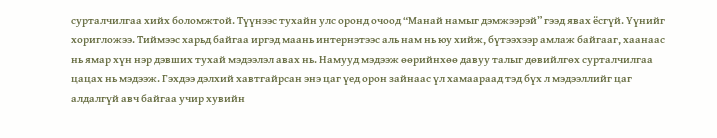сурталчилгаа хийх боломжтой. Түүнээс тухайн улс оронд очоод “Манай намыг дэмжээрэй” гээд явах ёсгүй. Үүнийг хоригложээ. Тиймээс харьд байгаа иргэд маань интернэтээс аль нам нь юу хийж, бүтээхээр амлаж байгааг, хаанаас нь ямар хүн нэр дэвших тухай мэдээлэл авах нь. Намууд мэдээж өөрийнхөө давуу талыг дөвийлгөх сурталчилгаа цацах нь мэдээж. Гэхдээ дэлхий хавтгайрсан энэ цаг үед орон зайнаас үл хамаараад тэд бүх л мэдээллийг цаг алдалгүй авч байгаа учир хувийн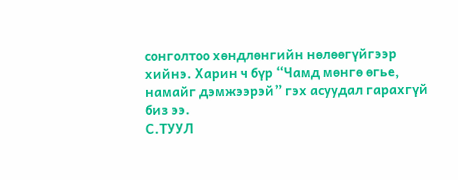сонголтоо хөндлөнгийн нөлөөгүйгээр хийнэ. Харин ч бүр “Чамд мөнгө өгье, намайг дэмжээрэй” гэх асуудал гарахгүй биз ээ.
С.ТУУЛ